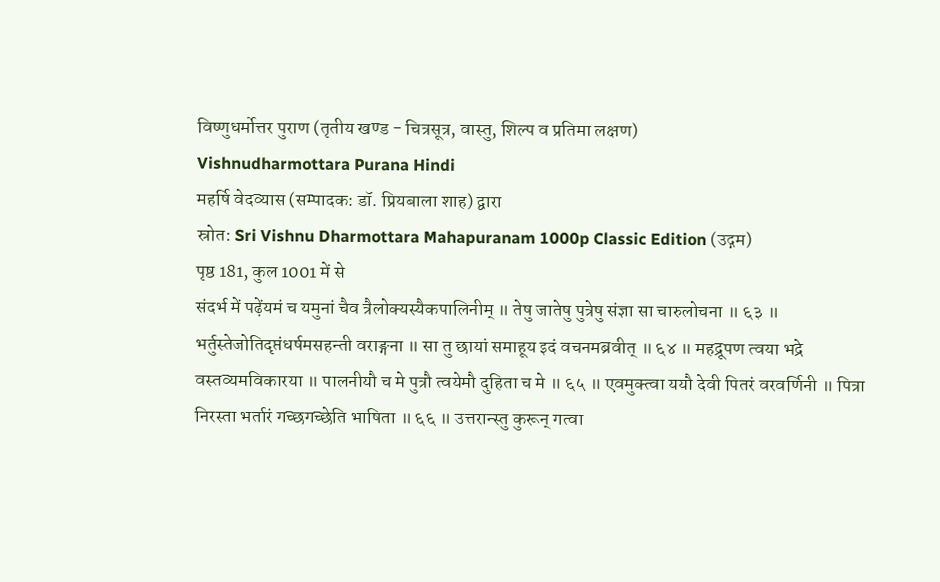विष्णुधर्मोत्तर पुराण (तृतीय खण्ड - चित्रसूत्र, वास्तु, शिल्प व प्रतिमा लक्षण)
Vishnudharmottara Purana Hindi
महर्षि वेदव्यास (सम्पादक: डॉ. प्रियबाला शाह) द्वारा
स्रोत: Sri Vishnu Dharmottara Mahapuranam 1000p Classic Edition (उद्गम)
पृष्ठ 181, कुल 1001 में से
संदर्भ में पढ़ेंयमं च यमुनां चैव त्रैलोक्यस्यैकपालिनीम् ॥ तेषु जातेषु पुत्रेषु संज्ञा सा चारुलोचना ॥ ६३ ॥ भर्तुस्तेजोतिदृप्तंधर्षमसहन्ती वराङ्गना ॥ सा तु छायां समाहूय इदं वचनमब्रवीत् ॥ ६४ ॥ महद्रूपण त्वया भद्रे वस्तव्यमविकारया ॥ पालनीयौ च मे पुत्रौ त्वयेमौ दुहिता च मे ॥ ६५ ॥ एवमुक्त्वा ययौ देवी पितरं वरवर्णिनी ॥ पित्रा निरस्ता भर्तारं गच्छगच्छेति भाषिता ॥ ६६ ॥ उत्तरान्स्तु कुरून् गत्वा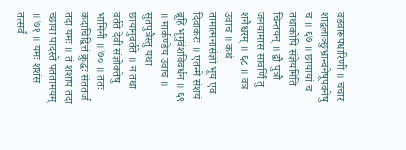वडवारूपधारिणी ॥ चचार शाद्वलाञ्छुभ्रान्वनेषूपवनेषु च ॥ ६७ ॥ छायायां च तथाकोपि संज्ञेयमिति चिन्तयन् ॥ द्वौ पुत्रौ जनयामास सावर्णिं तु शनैश्चरम् ॥ ६८ ॥ वत्र उवाच ॥ कथं तामात्मनासंज्ञां भूय एव दिवाकरः ॥ एतन्मे संशयं ब्रूहि भृगुवंशविवर्धन ॥ ६९ ॥ मार्कण्डेय उवाच ॥ सुतपुत्रैस्तु यथा छायानुवर्तते ॥ न तथा वर्तते देवी संज्ञोक्तेषु भामिनी ॥ ७० ॥ ततः कदाचिद्वित्तं क्रुद्धः संततर्ज तदा यमः ॥ तं शशाप तदा च्छाया पादस्ते पततामयम् ॥ ७१ ॥ यमः शशंस तत्सर्वं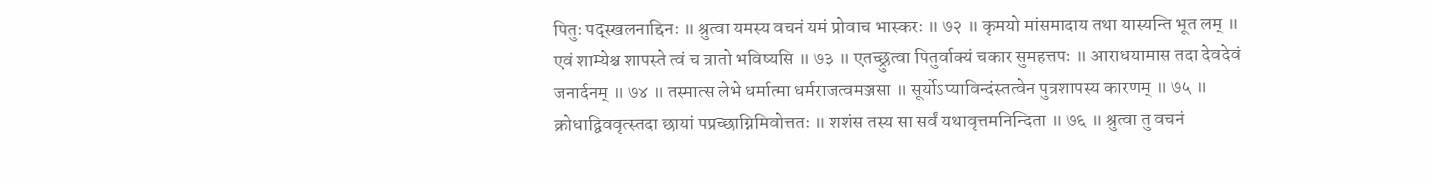पितुः पद्स्खलनाद्दिनः ॥ श्रुत्वा यमस्य वचनं यमं प्रोवाच भास्करः ॥ ७२ ॥ कृमयो मांसमादाय तथा यास्यन्ति भूत लम् ॥ एवं शाम्येश्च शापस्ते त्वं च त्रातो भविष्यसि ॥ ७३ ॥ एतच्छ्रुत्वा पितुर्वाक्यं चकार सुमहत्तपः ॥ आराधयामास तदा देवदेवं जनार्दनम् ॥ ७४ ॥ तस्मात्स लेभे धर्मात्मा धर्मराजत्वमञ्जसा ॥ सूर्योऽप्याविन्दंस्तत्वेन पुत्रशापस्य कारणम् ॥ ७५ ॥ क्रोधाद्विववृत्स्तदा छायां पप्रच्छाग्निमिवोत्ततः ॥ शशंस तस्य सा सर्वं यथावृत्तमनिन्दिता ॥ ७६ ॥ श्रुत्वा तु वचनं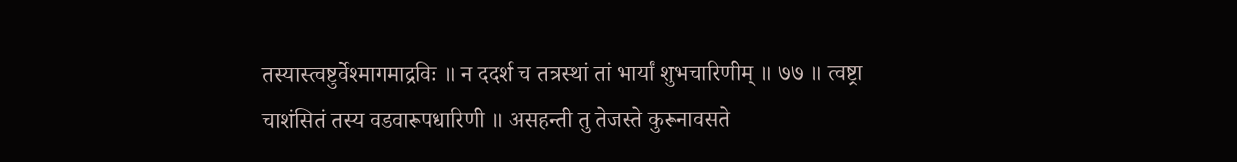तस्यास्त्वष्टुर्वेश्मागमाद्रविः ॥ न ददर्श च तत्रस्थां तां भार्यां शुभचारिणीम् ॥ ७७ ॥ त्वष्ट्रा चाशंसितं तस्य वडवारूपधारिणी ॥ असहन्ती तु तेजस्ते कुरूनावसते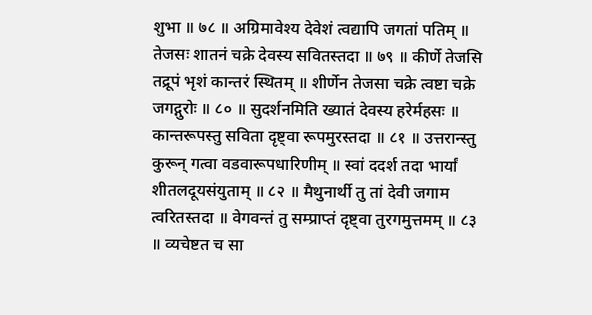शुभा ॥ ७८ ॥ अग्रिमावेश्य देवेशं त्वद्यापि जगतां पतिम् ॥ तेजसः शातनं चक्रे देवस्य सवितस्तदा ॥ ७९ ॥ कीर्णे तेजसि तद्रूपं भृशं कान्तरं स्थितम् ॥ शीर्णेन तेजसा चक्रे त्वष्टा चक्रे जगद्गुरोः ॥ ८० ॥ सुदर्शनमिति ख्यातं देवस्य हरेर्महसः ॥ कान्तरूपस्तु सविता दृष्ट्वा रूपमुरस्तदा ॥ ८१ ॥ उत्तरान्स्तु कुरून् गत्वा वडवारूपधारिणीम् ॥ स्वां ददर्श तदा भार्यां शीतलदूयसंयुताम् ॥ ८२ ॥ मैथुनार्थी तु तां देवी जगाम त्वरितस्तदा ॥ वेगवन्तं तु सम्प्राप्तं दृष्ट्वा तुरगमुत्तमम् ॥ ८३ ॥ व्यचेष्टत च सा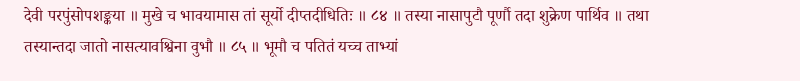देवी परपुंसोपशङ्कया ॥ मुखे च भावयामास तां सूर्यो दीप्तदीधितिः ॥ ८४ ॥ तस्या नासापुटौ पूर्णौ तदा शुक्रेण पार्थिव ॥ तथा तस्यान्तदा जातो नासत्यावश्विना वुभौ ॥ ८५ ॥ भूमौ च पतितं यच्च ताभ्यां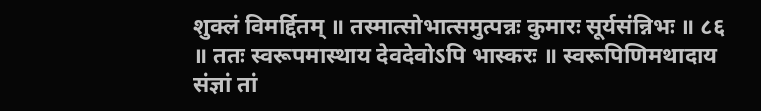शुक्लं विमर्द्दितम् ॥ तस्मात्सोभात्समुत्पन्नः कुमारः सूर्यसंन्निभः ॥ ८६ ॥ ततः स्वरूपमास्थाय देवदेवोऽपि भास्करः ॥ स्वरूपिणिमथादाय संज्ञां तां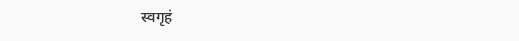स्वगृहं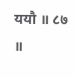ययौ ॥ ८७ ॥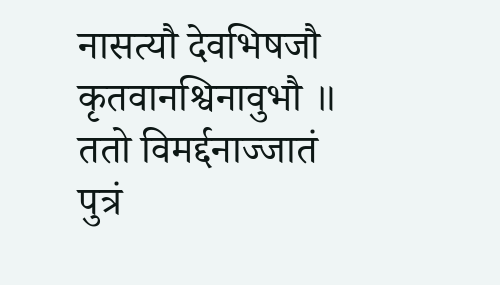नासत्यौ देवभिषजौ कृतवानश्विनावुभौ ॥ ततो विमर्द्दनाज्जातं पुत्रं